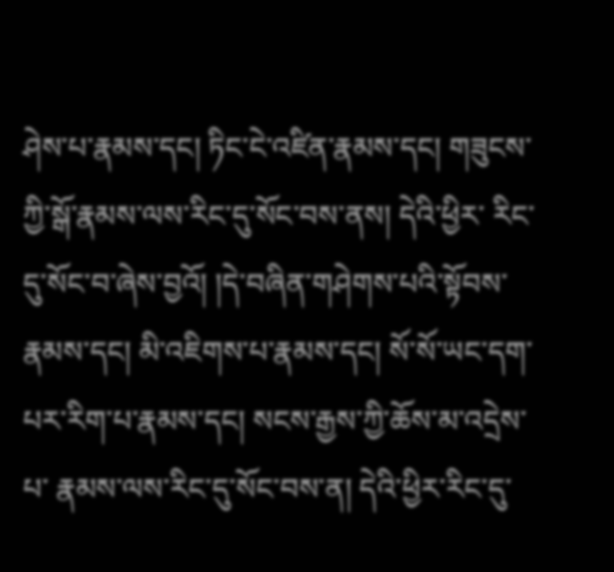ཤེས་པ་རྣམས་དང། ཏིང་ངེ་འཛིན་རྣམས་དང། གཟུངས་ཀྱི་སྒོ་རྣམས་ལས་རིང་དུ་སོང་བས་ནས། དེའི་ཕྱིར་ རིང་དུ་སོང་བ་ཞེས་བྱའོ། །དེ་བཞིན་གཤེགས་པའི་སྟོབས་རྣམས་དང། མི་འཇིགས་པ་རྣམས་དང། སོ་སོ་ཡང་དག་པར་རིག་པ་རྣམས་དང། སངས་རྒྱས་ཀྱི་ཆོས་མ་འདྲེས་པ་ རྣམས་ལས་རིང་དུ་སོང་བས་ན། དེའི་ཕྱིར་རིང་དུ་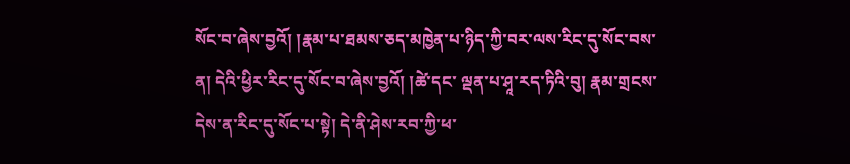སོང་བ་ཞེས་བྱའོ། །རྣམ་པ་ཐམས་ཅད་མཁྱེན་པ་ཉིད་ཀྱི་བར་ལས་རིང་དུ་སོང་བས་ན། དེའི་ཕྱིར་རིང་དུ་སོང་བ་ཞེས་བྱའོ། །ཚེ་དང་ ལྡན་པ་ཤཱ་རད་ཏིའི་བུ། རྣམ་གྲངས་དེས་ན་རིང་དུ་སོང་པ་སྟེ། དེ་ནི་ཤེས་རབ་ཀྱི་ཕ་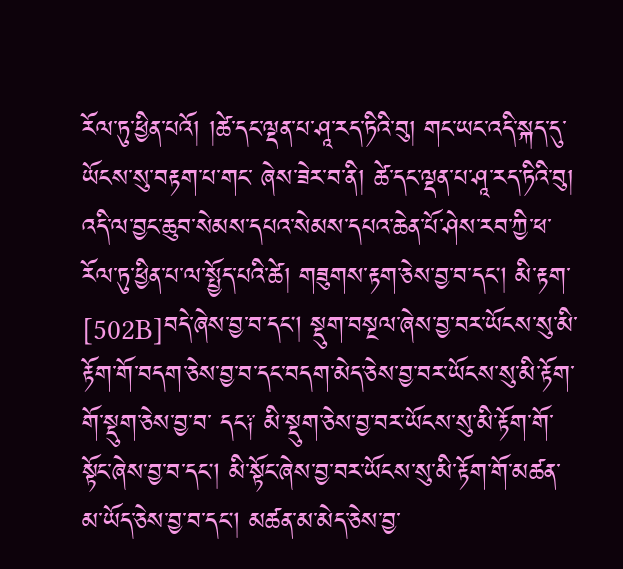རོལ་ཏུ་ཕྱིན་པའོ། །ཚེ་དང་ལྡན་པ་ཤཱ་རད་ཏིའི་བུ། གང་ཡང་འདི་སྐད་དུ་ཡོངས་སུ་བརྟག་པ་གང་ ཞེས་ཟེར་བ་ནི། ཚེ་དང་ལྡན་པ་ཤཱ་རད་ཏིའི་བུ། འདི་ལ་བྱང་ཆུབ་སེམས་དཔའ་སེམས་དཔའ་ཆེན་པོ་ཤེས་རབ་ཀྱི་ཕ་རོལ་ཏུ་ཕྱིན་པ་ལ་སྤྱོད་པའི་ཚེ། གཟུགས་རྟག་ཅེས་བྱ་བ་དང། མི་རྟག་ [502B]བདེ་ཞེས་བྱ་བ་དང། སྡུག་བསྔལ་ཞེས་བྱ་བར་ཡོངས་སུ་མི་རྟོག་གོ་བདག་ཅེས་བྱ་བ་དང་བདག་མེད་ཅེས་བྱ་བར་ཡོངས་སུ་མི་རྟོག་གོ་སྡུག་ཅེས་བྱ་བ་ དང༑ མི་སྡུག་ཅེས་བྱ་བར་ཡོངས་སུ་མི་རྟོག་གོ་སྟོང་ཞེས་བྱ་བ་དང། མི་སྟོང་ཞེས་བྱ་བར་ཡོངས་སུ་མི་རྟོག་གོ་མཚན་མ་ཡོད་ཅེས་བྱ་བ་དང། མཚན་མ་མེད་ཅེས་བྱ་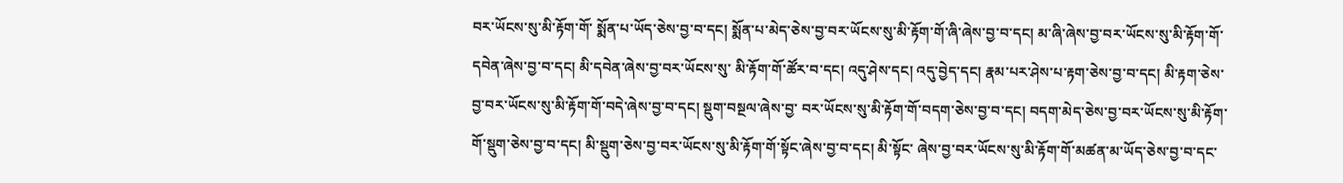བར་ཡོངས་སུ་མི་རྟོག་གོ་ སྨོན་པ་ཡོད་ཅེས་བྱ་བ་དང། སྨོན་པ་མེད་ཅེས་བྱ་བར་ཡོངས་སུ་མི་རྟོག་གོ་ཞི་ཞེས་བྱ་བ་དང། མ་ཞི་ཞེས་བྱ་བར་ཡོངས་སུ་མི་རྟོག་གོ་དབེན་ཞེས་བྱ་བ་དང། མི་དབེན་ཞེས་བྱ་བར་ཡོངས་སུ་ མི་རྟོག་གོ་ཚོར་བ་དང། འདུ་ཤེས་དང། འདུ་བྱེད་དང། རྣམ་པར་ཤེས་པ་རྟག་ཅེས་བྱ་བ་དང། མི་རྟག་ཅེས་བྱ་བར་ཡོངས་སུ་མི་རྟོག་གོ་བདེ་ཞེས་བྱ་བ་དང། སྡུག་བསྔལ་ཞེས་བྱ་ བར་ཡོངས་སུ་མི་རྟོག་གོ་བདག་ཅེས་བྱ་བ་དང། བདག་མེད་ཅེས་བྱ་བར་ཡོངས་སུ་མི་རྟོག་གོ་སྡུག་ཅེས་བྱ་བ་དང། མི་སྡུག་ཅེས་བྱ་བར་ཡོངས་སུ་མི་རྟོག་གོ་སྟོང་ཞེས་བྱ་བ་དང། མི་སྟོང་ ཞེས་བྱ་བར་ཡོངས་སུ་མི་རྟོག་གོ་མཚན་མ་ཡོད་ཅེས་བྱ་བ་དང་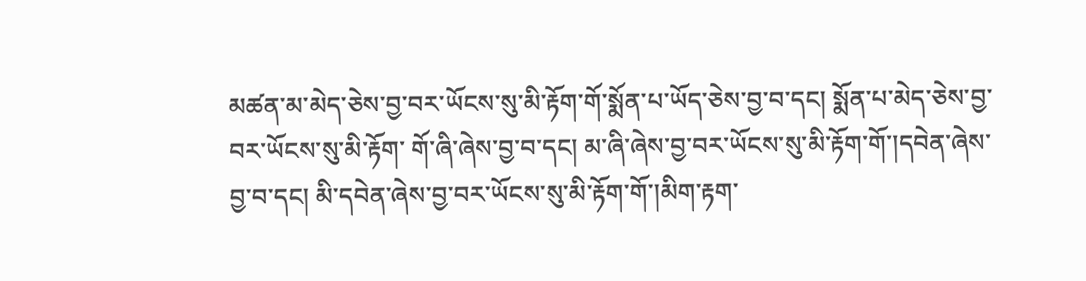མཚན་མ་མེད་ཅེས་བྱ་བར་ཡོངས་སུ་མི་རྟོག་གོ་སྨོན་པ་ཡོད་ཅེས་བྱ་བ་དང། སྨོན་པ་མེད་ཅེས་བྱ་བར་ཡོངས་སུ་མི་རྟོག་ གོ་ཞི་ཞེས་བྱ་བ་དང། མ་ཞི་ཞེས་བྱ་བར་ཡོངས་སུ་མི་རྟོག་གོ་།དབེན་ཞེས་བྱ་བ་དང། མི་དབེན་ཞེས་བྱ་བར་ཡོངས་སུ་མི་རྟོག་གོ་།མིག་རྟག་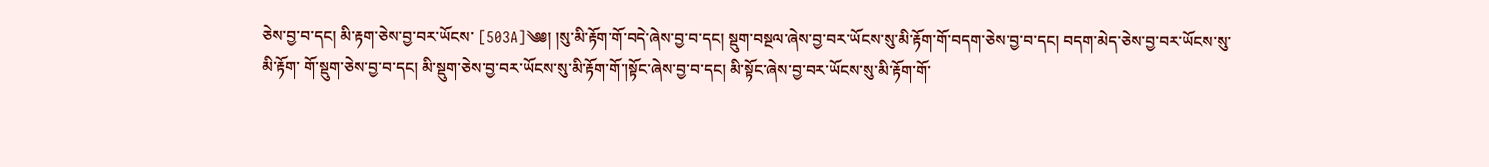ཅེས་བྱ་བ་དང། མི་རྟག་ཅེས་བྱ་བར་ཡོངས་ [503A]༄༅། །སུ་མི་རྟོག་གོ་བདེ་ཞེས་བྱ་བ་དང། སྡུག་བསྔལ་ཞེས་བྱ་བར་ཡོངས་སུ་མི་རྟོག་གོ་བདག་ཅེས་བྱ་བ་དང། བདག་མེད་ཅེས་བྱ་བར་ཡོངས་སུ་མི་རྟོག་ གོ་སྡུག་ཅེས་བྱ་བ་དང། མི་སྡུག་ཅེས་བྱ་བར་ཡོངས་སུ་མི་རྟོག་གོ་།སྟོང་ཞེས་བྱ་བ་དང། མི་སྟོང་ཞེས་བྱ་བར་ཡོངས་སུ་མི་རྟོག་གོ་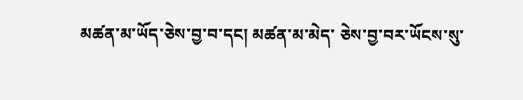མཚན་མ་ཡོད་ཅེས་བྱ་བ་དང། མཚན་མ་མེད་ ཅེས་བྱ་བར་ཡོངས་སུ་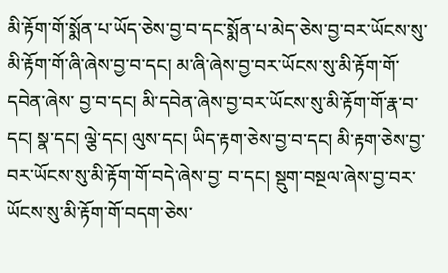མི་རྟོག་གོ་སྨོན་པ་ཡོད་ཅེས་བྱ་བ་དང་སྨོན་པ་མེད་ཅེས་བྱ་བར་ཡོངས་སུ་མི་རྟོག་གོ་ཞི་ཞེས་བྱ་བ་དང། མ་ཞི་ཞེས་བྱ་བར་ཡོངས་སུ་མི་རྟོག་གོ་དབེན་ཞེས་ བྱ་བ་དང། མི་དབེན་ཞེས་བྱ་བར་ཡོངས་སུ་མི་རྟོག་གོ་རྣ་བ་དང། སྣ་དང། ལྕེ་དང། ལུས་དང། ཡིད་རྟག་ཅེས་བྱ་བ་དང། མི་རྟག་ཅེས་བྱ་བར་ཡོངས་སུ་མི་རྟོག་གོ་བདེ་ཞེས་བྱ་ བ་དང། སྡུག་བསྔལ་ཞེས་བྱ་བར་ཡོངས་སུ་མི་རྟོག་གོ་བདག་ཅེས་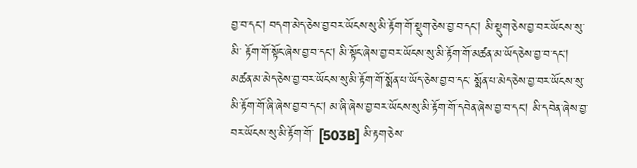བྱ་བ་དང། བདག་མེད་ཅེས་བྱ་བར་ཡོངས་སུ་མི་རྟོག་གོ་སྡུག་ཅེས་བྱ་བ་དང། མི་སྡུག་ཅེས་བྱ་བར་ཡོངས་སུ་མི་ རྟོག་གོ་སྟོང་ཞེས་བྱ་བ་དང། མི་སྟོང་ཞེས་བྱ་བར་ཡོངས་སུ་མི་རྟོག་གོ་མཚན་མ་ཡོད་ཅེས་བྱ་བ་དང། མཚན་མ་མེད་ཅེས་བྱ་བར་ཡོངས་སུ་མི་རྟོག་གོ་སྨོན་པ་ཡོད་ཅེས་བྱ་བ་དང་ སྨོན་པ་མེད་ཅེས་བྱ་བར་ཡོངས་སུ་མི་རྟོག་གོ་ཞི་ཞེས་བྱ་བ་དང། མ་ཞི་ཞེས་བྱ་བར་ཡོངས་སུ་མི་རྟོག་གོ་དབེན་ཞེས་བྱ་བ་དང། མི་དབེན་ཞེས་བྱ་བར་ཡོངས་སུ་མི་རྟོག་གོ་ [503B] མི་རྟག་ཅེས་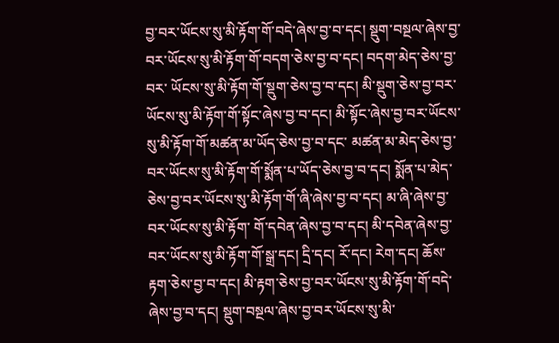བྱ་བར་ཡོངས་སུ་མི་རྟོག་གོ་བདེ་ཞེས་བྱ་བ་དང། སྡུག་བསྔལ་ཞེས་བྱ་བར་ཡོངས་སུ་མི་རྟོག་གོ་བདག་ཅེས་བྱ་བ་དང། བདག་མེད་ཅེས་བྱ་བར་ ཡོངས་སུ་མི་རྟོག་གོ་སྡུག་ཅེས་བྱ་བ་དང། མི་སྡུག་ཅེས་བྱ་བར་ཡོངས་སུ་མི་རྟོག་གོ་སྟོང་ཞེས་བྱ་བ་དང། མི་སྟོང་ཞེས་བྱ་བར་ཡོངས་སུ་མི་རྟོག་གོ་མཚན་མ་ཡོད་ཅེས་བྱ་བ་དང་ མཚན་མ་མེད་ཅེས་བྱ་བར་ཡོངས་སུ་མི་རྟོག་གོ་སྨོན་པ་ཡོད་ཅེས་བྱ་བ་དང། སྨོན་པ་མེད་ཅེས་བྱ་བར་ཡོངས་སུ་མི་རྟོག་གོ་ཞི་ཞེས་བྱ་བ་དང། མ་ཞི་ཞེས་བྱ་བར་ཡོངས་སུ་མི་རྟོག་ གོ་དབེན་ཞེས་བྱ་བ་དང། མི་དབེན་ཞེས་བྱ་བར་ཡོངས་སུ་མི་རྟོག་གོ་སྒྲ་དང། དྲི་དང། རོ་དང། རེག་དང། ཆོས་རྟག་ཅེས་བྱ་བ་དང། མི་རྟག་ཅེས་བྱ་བར་ཡོངས་སུ་མི་རྟོག་གོ་བདེ་ ཞེས་བྱ་བ་དང། སྡུག་བསྔལ་ཞེས་བྱ་བར་ཡོངས་སུ་མི་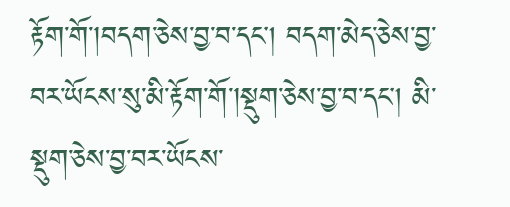རྟོག་གོ་།བདག་ཅེས་བྱ་བ་དང། བདག་མེད་ཅེས་བྱ་བར་ཡོངས་སུ་མི་རྟོག་གོ་།སྡུག་ཅེས་བྱ་བ་དང། མི་སྡུག་ཅེས་བྱ་བར་ཡོངས་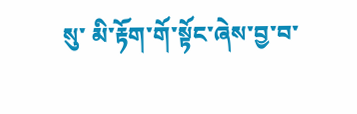སུ་ མི་རྟོག་གོ་སྟོང་ཞེས་བྱ་བ་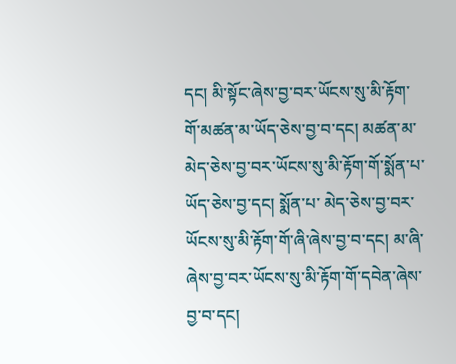དང། མི་སྟོང་ཞེས་བྱ་བར་ཡོངས་སུ་མི་རྟོག་གོ་མཚན་མ་ཡོད་ཅེས་བྱ་བ་དང། མཚན་མ་མེད་ཅེས་བྱ་བར་ཡོངས་སུ་མི་རྟོག་གོ་སྨོན་པ་ཡོད་ཅེས་བྱ་དང། སྨོན་པ་ མེད་ཅེས་བྱ་བར་ཡོངས་སུ་མི་རྟོག་གོ་ཞི་ཞེས་བྱ་བ་དང། མ་ཞི་ཞེས་བྱ་བར་ཡོངས་སུ་མི་རྟོག་གོ་དབེན་ཞེས་བྱ་བ་དང།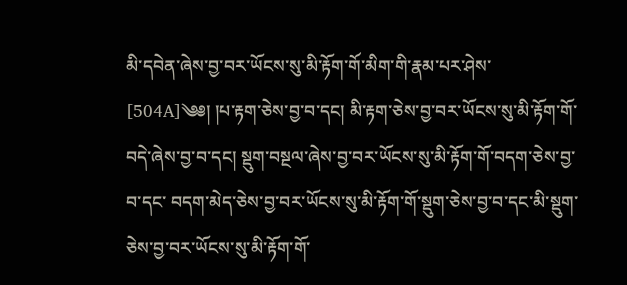མི་དབེན་ཞེས་བྱ་བར་ཡོངས་སུ་མི་རྟོག་གོ་མིག་གི་རྣམ་པར་ཤེས་ [504A]༄༅། །པ་རྟག་ཅེས་བྱ་བ་དང། མི་རྟག་ཅེས་བྱ་བར་ཡོངས་སུ་མི་རྟོག་གོ་བདེ་ཞེས་བྱ་བ་དང། སྡུག་བསྔལ་ཞེས་བྱ་བར་ཡོངས་སུ་མི་རྟོག་གོ་བདག་ཅེས་བྱ་བ་དང་ བདག་མེད་ཅེས་བྱ་བར་ཡོངས་སུ་མི་རྟོག་གོ་སྡུག་ཅེས་བྱ་བ་དང་མི་སྡུག་ཅེས་བྱ་བར་ཡོངས་སུ་མི་རྟོག་གོ་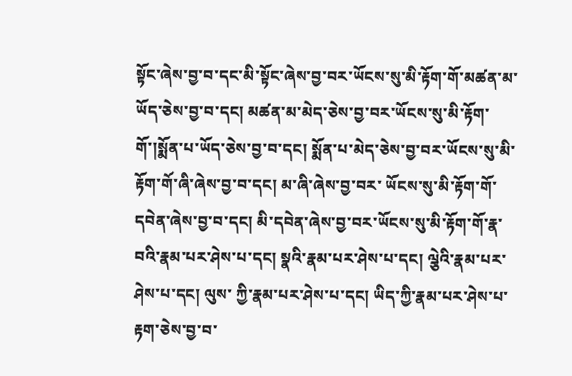སྟོང་ཞེས་བྱ་བ་དང་མི་སྟོང་ཞེས་བྱ་བར་ཡོངས་སུ་མི་རྟོག་གོ་མཚན་མ་ ཡོད་ཅེས་བྱ་བ་དང། མཚན་མ་མེད་ཅེས་བྱ་བར་ཡོངས་སུ་མི་རྟོག་གོ་།སྨོན་པ་ཡོད་ཅེས་བྱ་བ་དང། སྨོན་པ་མེད་ཅེས་བྱ་བར་ཡོངས་སུ་མི་རྟོག་གོ་ཞི་ཞེས་བྱ་བ་དང། མ་ཞི་ཞེས་བྱ་བར་ ཡོངས་སུ་མི་རྟོག་གོ་དབེན་ཞེས་བྱ་བ་དང། མི་དབེན་ཞེས་བྱ་བར་ཡོངས་སུ་མི་རྟོག་གོ་རྣ་བའི་རྣམ་པར་ཤེས་པ་དང། སྣའི་རྣམ་པར་ཤེས་པ་དང། ལྕེའི་རྣམ་པར་ཤེས་པ་དང། ལུས་ ཀྱི་རྣམ་པར་ཤེས་པ་དང། ཡིད་ཀྱི་རྣམ་པར་ཤེས་པ་རྟག་ཅེས་བྱ་བ་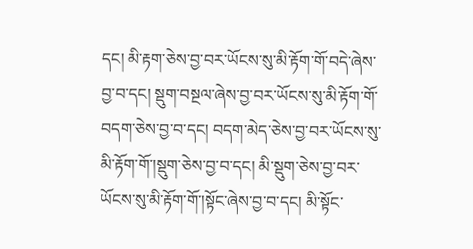དང། མི་རྟག་ཅེས་བྱ་བར་ཡོངས་སུ་མི་རྟོག་གོ་བདེ་ཞེས་བྱ་བ་དང། སྡུག་བསྔལ་ཞེས་བྱ་བར་ཡོངས་སུ་མི་རྟོག་གོ་ བདག་ཅེས་བྱ་བ་དང། བདག་མེད་ཅེས་བྱ་བར་ཡོངས་སུ་མི་རྟོག་གོ་།སྡུག་ཅེས་བྱ་བ་དང། མི་སྡུག་ཅེས་བྱ་བར་ཡོངས་སུ་མི་རྟོག་གོ་།སྟོང་ཞེས་བྱ་བ་དང། མི་སྟོང་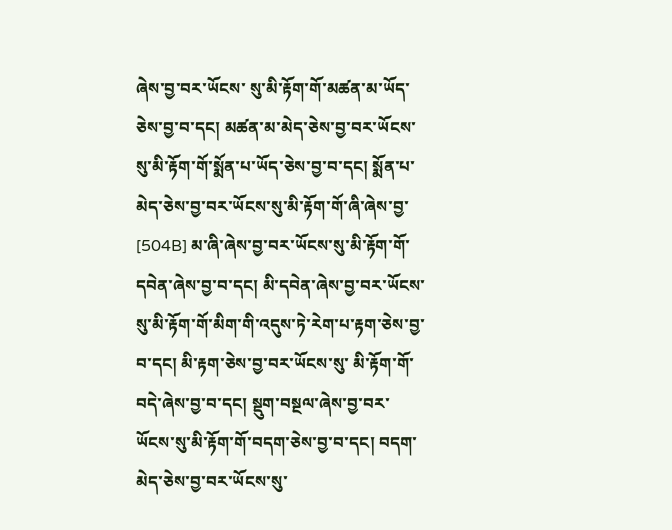ཞེས་བྱ་བར་ཡོངས་ སུ་མི་རྟོག་གོ་མཚན་མ་ཡོད་ཅེས་བྱ་བ་དང། མཚན་མ་མེད་ཅེས་བྱ་བར་ཡོངས་སུ་མི་རྟོག་གོ་སྨོན་པ་ཡོད་ཅེས་བྱ་བ་དང། སྨོན་པ་མེད་ཅེས་བྱ་བར་ཡོངས་སུ་མི་རྟོག་གོ་ཞི་ཞེས་བྱ་ [504B] མ་ཞི་ཞེས་བྱ་བར་ཡོངས་སུ་མི་རྟོག་གོ་དབེན་ཞེས་བྱ་བ་དང། མི་དབེན་ཞེས་བྱ་བར་ཡོངས་སུ་མི་རྟོག་གོ་མིག་གི་འདུས་ཏེ་རེག་པ་རྟག་ཅེས་བྱ་བ་དང། མི་རྟག་ཅེས་བྱ་བར་ཡོངས་སུ་ མི་རྟོག་གོ་བདེ་ཞེས་བྱ་བ་དང། སྡུག་བསྔལ་ཞེས་བྱ་བར་ཡོངས་སུ་མི་རྟོག་གོ་བདག་ཅེས་བྱ་བ་དང། བདག་མེད་ཅེས་བྱ་བར་ཡོངས་སུ་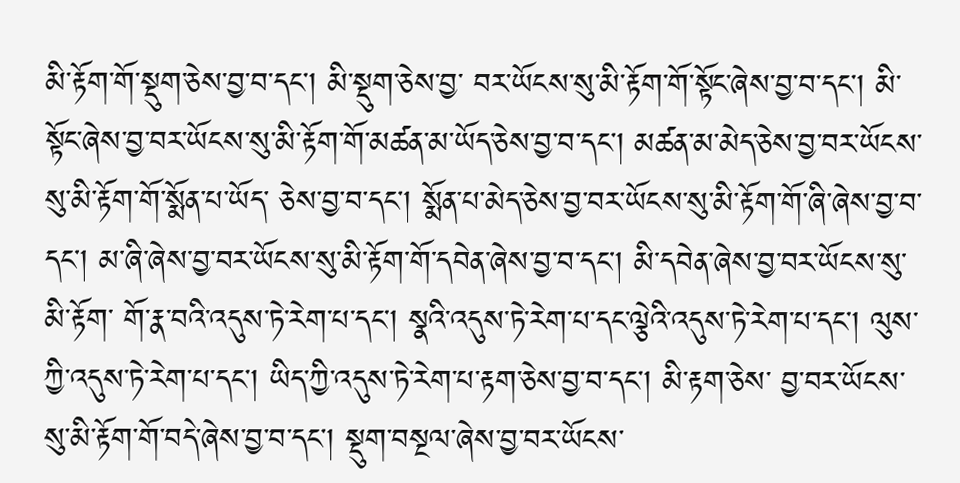མི་རྟོག་གོ་སྡུག་ཅེས་བྱ་བ་དང། མི་སྡུག་ཅེས་བྱ་ བར་ཡོངས་སུ་མི་རྟོག་གོ་སྟོང་ཞེས་བྱ་བ་དང། མི་སྟོང་ཞེས་བྱ་བར་ཡོངས་སུ་མི་རྟོག་གོ་མཚན་མ་ཡོད་ཅེས་བྱ་བ་དང། མཚན་མ་མེད་ཅེས་བྱ་བར་ཡོངས་སུ་མི་རྟོག་གོ་སྨོན་པ་ཡོད་ ཅེས་བྱ་བ་དང། སྨོན་པ་མེད་ཅེས་བྱ་བར་ཡོངས་སུ་མི་རྟོག་གོ་ཞི་ཞེས་བྱ་བ་དང། མ་ཞི་ཞེས་བྱ་བར་ཡོངས་སུ་མི་རྟོག་གོ་དབེན་ཞེས་བྱ་བ་དང། མི་དབེན་ཞེས་བྱ་བར་ཡོངས་སུ་མི་རྟོག་ གོ་རྣ་བའི་འདུས་ཏེ་རེག་པ་དང། སྣའི་འདུས་ཏེ་རེག་པ་དང་ལྕེའི་འདུས་ཏེ་རེག་པ་དང། ལུས་ཀྱི་འདུས་ཏེ་རེག་པ་དང། ཡིད་ཀྱི་འདུས་ཏེ་རེག་པ་རྟག་ཅེས་བྱ་བ་དང། མི་རྟག་ཅེས་ བྱ་བར་ཡོངས་སུ་མི་རྟོག་གོ་བདེ་ཞེས་བྱ་བ་དང། སྡུག་བསྔལ་ཞེས་བྱ་བར་ཡོངས་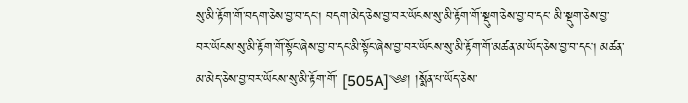སུ་མི་རྟོག་གོ་བདག་ཅེས་བྱ་བ་དང། བདག་མེད་ཅེས་བྱ་བར་ཡོངས་སུ་མི་རྟོག་གོ་སྡུག་ཅེས་བྱ་བ་དང་ མི་སྡུག་ཅེས་བྱ་བར་ཡོངས་སུ་མི་རྟོག་གོ་སྟོང་ཞེས་བྱ་བ་དང་མི་སྟོང་ཞེས་བྱ་བར་ཡོངས་སུ་མི་རྟོག་གོ་མཚན་མ་ཡོད་ཅེས་བྱ་བ་དང། མཚན་མ་མེད་ཅེས་བྱ་བར་ཡོངས་སུ་མི་རྟོག་གོ་ [505A]༄༅། །སྨོན་པ་ཡོད་ཅེས་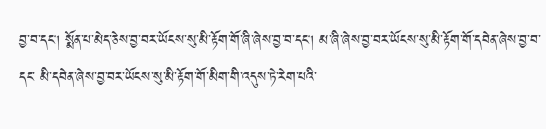བྱ་བ་དང། སྨོན་པ་མེད་ཅེས་བྱ་བར་ཡོངས་སུ་མི་རྟོག་གོ་ཞི་ཞེས་བྱ་བ་དང། མ་ཞི་ཞེས་བྱ་བར་ཡོངས་སུ་མི་རྟོག་གོ་དབེན་ཞེས་བྱ་བ་དང་ མི་དབེན་ཞེས་བྱ་བར་ཡོངས་སུ་མི་རྟོག་གོ་མིག་གི་འདུས་ཏེ་རེག་པའི་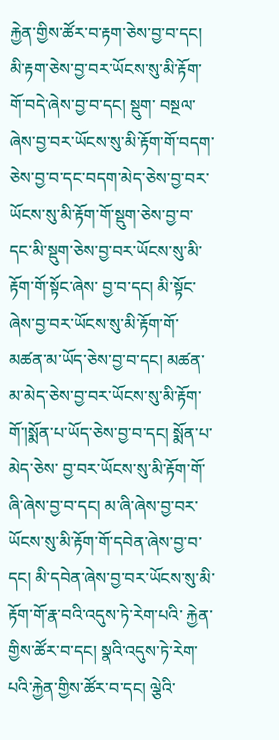རྐྱེན་གྱིས་ཚོར་བ་རྟག་ཅེས་བྱ་བ་དང། མི་རྟག་ཅེས་བྱ་བར་ཡོངས་སུ་མི་རྟོག་གོ་བདེ་ཞེས་བྱ་བ་དང། སྡུག་ བསྔལ་ཞེས་བྱ་བར་ཡོངས་སུ་མི་རྟོག་གོ་བདག་ཅེས་བྱ་བ་དང་བདག་མེད་ཅེས་བྱ་བར་ཡོངས་སུ་མི་རྟོག་གོ་སྡུག་ཅེས་བྱ་བ་དང་མི་སྡུག་ཅེས་བྱ་བར་ཡོངས་སུ་མི་རྟོག་གོ་སྟོང་ཞེས་ བྱ་བ་དང། མི་སྟོང་ཞེས་བྱ་བར་ཡོངས་སུ་མི་རྟོག་གོ་མཚན་མ་ཡོད་ཅེས་བྱ་བ་དང། མཚན་མ་མེད་ཅེས་བྱ་བར་ཡོངས་སུ་མི་རྟོག་གོ་།སྨོན་པ་ཡོད་ཅེས་བྱ་བ་དང། སྨོན་པ་མེད་ཅེས་ བྱ་བར་ཡོངས་སུ་མི་རྟོག་གོ་ཞི་ཞེས་བྱ་བ་དང། མ་ཞི་ཞེས་བྱ་བར་ཡོངས་སུ་མི་རྟོག་གོ་དབེན་ཞེས་བྱ་བ་དང། མི་དབེན་ཞེས་བྱ་བར་ཡོངས་སུ་མི་རྟོག་གོ་རྣ་བའི་འདུས་ཏེ་རེག་པའི་ རྐྱེན་གྱིས་ཚོར་བ་དང། སྣའི་འདུས་ཏེ་རེག་པའི་རྐྱེན་གྱིས་ཚོར་བ་དང། ལྕེའི་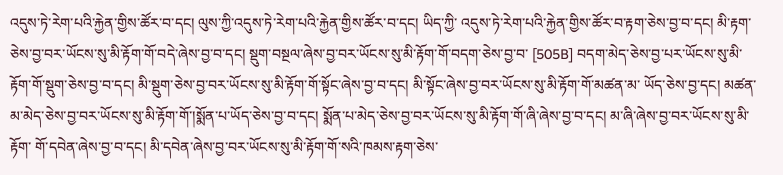འདུས་ཏེ་རེག་པའི་རྐྱེན་གྱིས་ཚོར་བ་དང། ལུས་ཀྱི་འདུས་ཏེ་རེག་པའི་རྐྱེན་གྱིས་ཚོར་བ་དང། ཡིད་ཀྱི་ འདུས་ཏེ་རེག་པའི་རྐྱེན་གྱིས་ཚོར་བ་རྟག་ཅེས་བྱ་བ་དང། མི་རྟག་ཅེས་བྱ་བར་ཡོངས་སུ་མི་རྟོག་གོ་བདེ་ཞེས་བྱ་བ་དང། སྡུག་བསྔལ་ཞེས་བྱ་བར་ཡོངས་སུ་མི་རྟོག་གོ་བདག་ཅེས་བྱ་བ་ [505B] བདག་མེད་ཅེས་བྱ་པར་ཡོངས་སུ་མི་རྟོག་གོ་སྡུག་ཅེས་བྱ་བ་དང། མི་སྡུག་ཅེས་བྱ་བར་ཡོངས་སུ་མི་རྟོག་གོ་སྟོང་ཞེས་བྱ་བ་དང། མི་སྟོང་ཞེས་བྱ་བར་ཡོངས་སུ་མི་རྟོག་གོ་མཚན་མ་ ཡོད་ཅེས་བྱ་དང། མཚན་མ་མེད་ཅེས་བྱ་བར་ཡོངས་སུ་མི་རྟོག་གོ་།སྨོན་པ་ཡོད་ཅེས་བྱ་བ་དང། སྨོན་པ་མེད་ཅེས་བྱ་བར་ཡོངས་སུ་མི་རྟོག་གོ་ཞི་ཞེས་བྱ་བ་དང། མ་ཞི་ཞེས་བྱ་བར་ཡོངས་སུ་མི་རྟོག་ གོ་དབེན་ཞེས་བྱ་བ་དང། མི་དབེན་ཞེས་བྱ་བར་ཡོངས་སུ་མི་རྟོག་གོ་སའི་ཁམས་རྟག་ཅེས་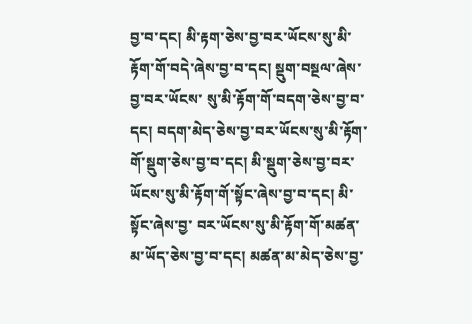བྱ་བ་དང། མི་རྟག་ཅེས་བྱ་བར་ཡོངས་སུ་མི་རྟོག་གོ་བདེ་ཞེས་བྱ་བ་དང། སྡུག་བསྔལ་ཞེས་བྱ་བར་ཡོངས་ སུ་མི་རྟོག་གོ་བདག་ཅེས་བྱ་བ་དང། བདག་མེད་ཅེས་བྱ་བར་ཡོངས་སུ་མི་རྟོག་གོ་སྡུག་ཅེས་བྱ་བ་དང། མི་སྡུག་ཅེས་བྱ་བར་ཡོངས་སུ་མི་རྟོག་གོ་སྟོང་ཞེས་བྱ་བ་དང། མི་སྟོང་ཞེས་བྱ་ བར་ཡོངས་སུ་མི་རྟོག་གོ་མཚན་མ་ཡོད་ཅེས་བྱ་བ་དང། མཚན་མ་མེད་ཅེས་བྱ་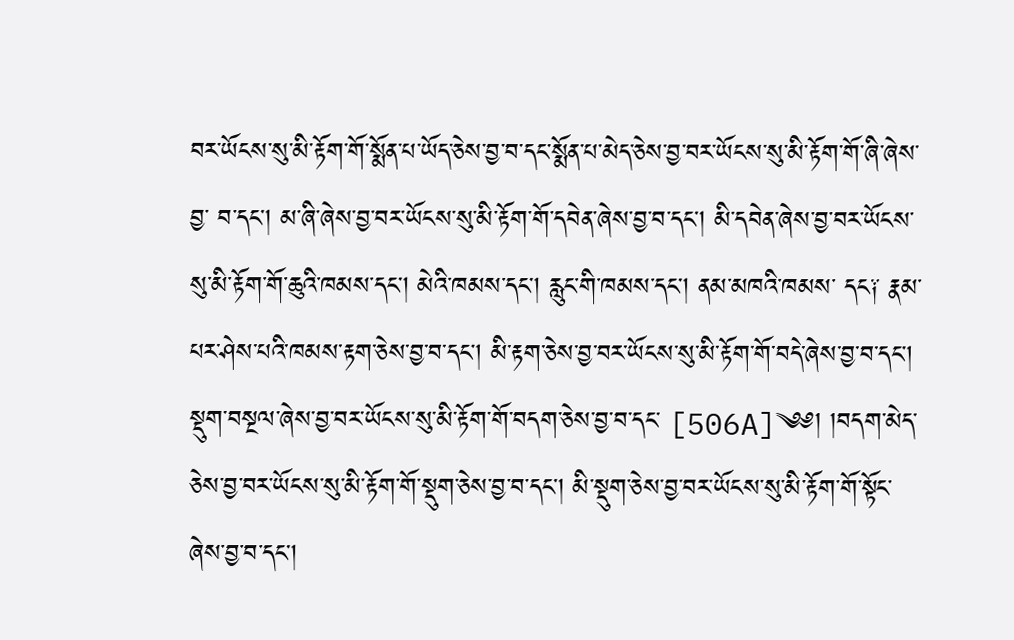བར་ཡོངས་སུ་མི་རྟོག་གོ་སྨོན་པ་ཡོད་ཅེས་བྱ་བ་དང་སྨོན་པ་མེད་ཅེས་བྱ་བར་ཡོངས་སུ་མི་རྟོག་གོ་ཞི་ཞེས་བྱ་ བ་དང། མ་ཞི་ཞེས་བྱ་བར་ཡོངས་སུ་མི་རྟོག་གོ་དབེན་ཞེས་བྱ་བ་དང། མི་དབེན་ཞེས་བྱ་བར་ཡོངས་སུ་མི་རྟོག་གོ་ཆུའི་ཁམས་དང། མེའི་ཁམས་དང། རླུང་གི་ཁམས་དང། ནམ་མཁའི་ཁམས་ དང༑ རྣམ་པར་ཤེས་པའི་ཁམས་རྟག་ཅེས་བྱ་བ་དང། མི་རྟག་ཅེས་བྱ་བར་ཡོངས་སུ་མི་རྟོག་གོ་བདེ་ཞེས་བྱ་བ་དང། སྡུག་བསྔལ་ཞེས་བྱ་བར་ཡོངས་སུ་མི་རྟོག་གོ་བདག་ཅེས་བྱ་བ་དང་ [506A]༄༅། །བདག་མེད་ཅེས་བྱ་བར་ཡོངས་སུ་མི་རྟོག་གོ་སྡུག་ཅེས་བྱ་བ་དང། མི་སྡུག་ཅེས་བྱ་བར་ཡོངས་སུ་མི་རྟོག་གོ་སྟོང་ཞེས་བྱ་བ་དང།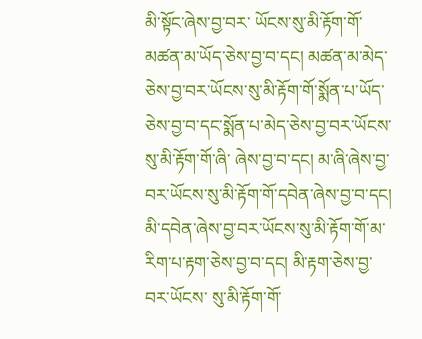མི་སྟོང་ཞེས་བྱ་བར་ ཡོངས་སུ་མི་རྟོག་གོ་མཚན་མ་ཡོད་ཅེས་བྱ་བ་དང། མཚན་མ་མེད་ཅེས་བྱ་བར་ཡོངས་སུ་མི་རྟོག་གོ་སྨོན་པ་ཡོད་ཅེས་བྱ་བ་དང་སྨོན་པ་མེད་ཅེས་བྱ་བར་ཡོངས་སུ་མི་རྟོག་གོ་ཞི་ ཞེས་བྱ་བ་དང། མ་ཞི་ཞེས་བྱ་བར་ཡོངས་སུ་མི་རྟོག་གོ་དབེན་ཞེས་བྱ་བ་དང། མི་དབེན་ཞེས་བྱ་བར་ཡོངས་སུ་མི་རྟོག་གོ་མ་རིག་པ་རྟག་ཅེས་བྱ་བ་དང། མི་རྟག་ཅེས་བྱ་བར་ཡོངས་ སུ་མི་རྟོག་གོ་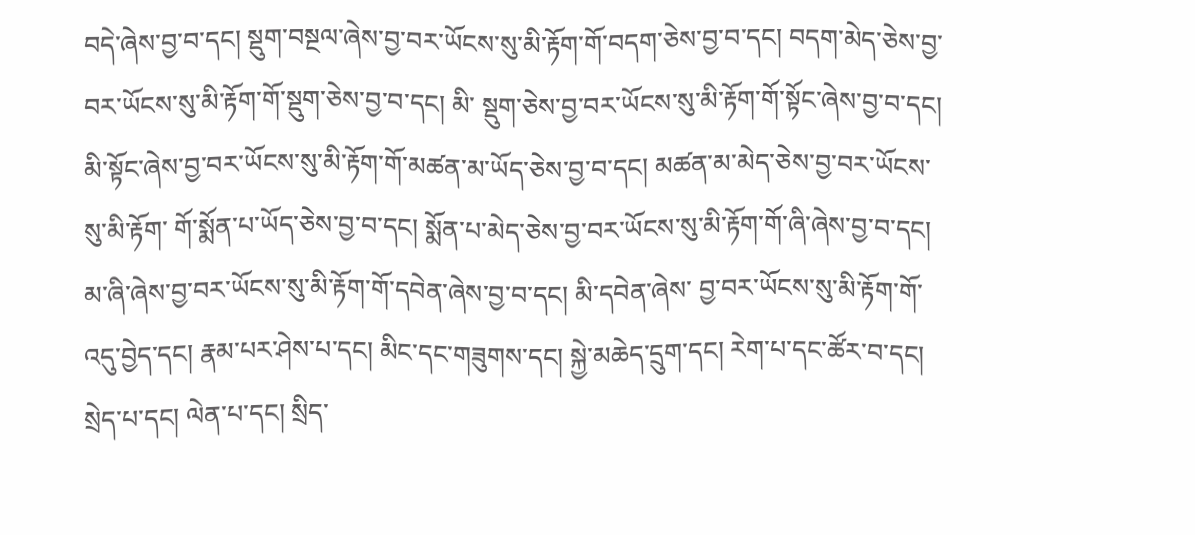བདེ་ཞེས་བྱ་བ་དང། སྡུག་བསྔལ་ཞེས་བྱ་བར་ཡོངས་སུ་མི་རྟོག་གོ་བདག་ཅེས་བྱ་བ་དང། བདག་མེད་ཅེས་བྱ་བར་ཡོངས་སུ་མི་རྟོག་གོ་སྡུག་ཅེས་བྱ་བ་དང། མི་ སྡུག་ཅེས་བྱ་བར་ཡོངས་སུ་མི་རྟོག་གོ་སྟོང་ཞེས་བྱ་བ་དང། མི་སྟོང་ཞེས་བྱ་བར་ཡོངས་སུ་མི་རྟོག་གོ་མཚན་མ་ཡོད་ཅེས་བྱ་བ་དང། མཚན་མ་མེད་ཅེས་བྱ་བར་ཡོངས་སུ་མི་རྟོག་ གོ་སྨོན་པ་ཡོད་ཅེས་བྱ་བ་དང། སྨོན་པ་མེད་ཅེས་བྱ་བར་ཡོངས་སུ་མི་རྟོག་གོ་ཞི་ཞེས་བྱ་བ་དང། མ་ཞི་ཞེས་བྱ་བར་ཡོངས་སུ་མི་རྟོག་གོ་དབེན་ཞེས་བྱ་བ་དང། མི་དབེན་ཞེས་ བྱ་བར་ཡོངས་སུ་མི་རྟོག་གོ་འདུ་བྱེད་དང། རྣམ་པར་ཤེས་པ་དང། མིང་དང་གཟུགས་དང། སྐྱེ་མཆེད་དྲུག་དང། རེག་པ་དང་ཚོར་བ་དང། སྲེད་པ་དང། ལེན་པ་དང། སྲིད་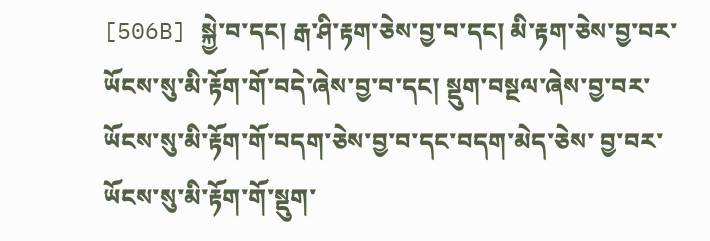[506B] སྐྱེ་བ་དང། རྒ་ཤི་རྟག་ཅེས་བྱ་བ་དང། མི་རྟག་ཅེས་བྱ་བར་ཡོངས་སུ་མི་རྟོག་གོ་བདེ་ཞེས་བྱ་བ་དང། སྡུག་བསྔལ་ཞེས་བྱ་བར་ཡོངས་སུ་མི་རྟོག་གོ་བདག་ཅེས་བྱ་བ་དང་བདག་མེད་ཅེས་ བྱ་བར་ཡོངས་སུ་མི་རྟོག་གོ་སྡུག་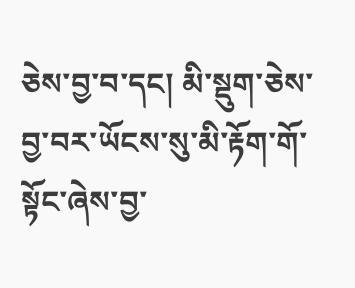ཅེས་བྱ་བ་དང། མི་སྡུག་ཅེས་བྱ་བར་ཡོངས་སུ་མི་རྟོག་གོ་སྟོང་ཞེས་བྱ་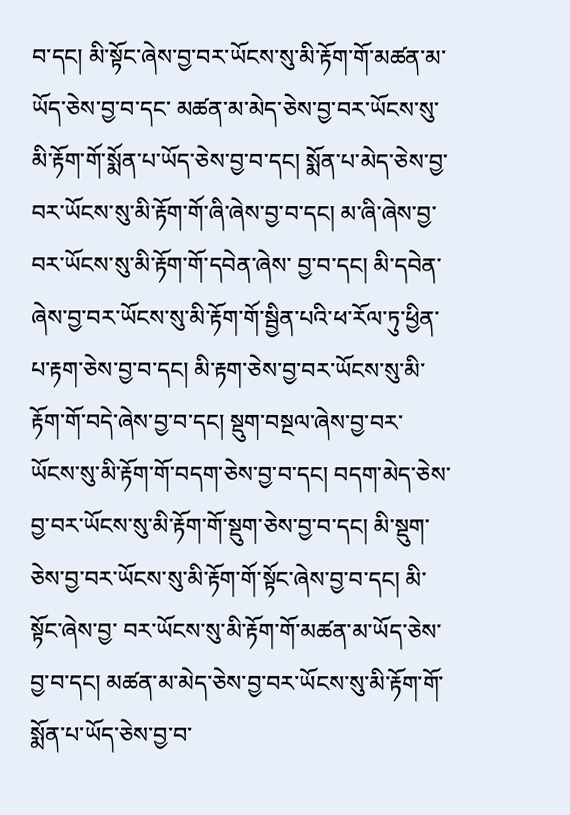བ་དང། མི་སྟོང་ཞེས་བྱ་བར་ཡོངས་སུ་མི་རྟོག་གོ་མཚན་མ་ཡོད་ཅེས་བྱ་བ་དང་ མཚན་མ་མེད་ཅེས་བྱ་བར་ཡོངས་སུ་མི་རྟོག་གོ་སྨོན་པ་ཡོད་ཅེས་བྱ་བ་དང། སྨོན་པ་མེད་ཅེས་བྱ་བར་ཡོངས་སུ་མི་རྟོག་གོ་ཞི་ཞེས་བྱ་བ་དང། མ་ཞི་ཞེས་བྱ་བར་ཡོངས་སུ་མི་རྟོག་གོ་དབེན་ཞེས་ བྱ་བ་དང། མི་དབེན་ཞེས་བྱ་བར་ཡོངས་སུ་མི་རྟོག་གོ་སྦྱིན་པའི་ཕ་རོལ་ཏུ་ཕྱིན་པ་རྟག་ཅེས་བྱ་བ་དང། མི་རྟག་ཅེས་བྱ་བར་ཡོངས་སུ་མི་རྟོག་གོ་བདེ་ཞེས་བྱ་བ་དང། སྡུག་བསྔལ་ཞེས་བྱ་བར་ ཡོངས་སུ་མི་རྟོག་གོ་བདག་ཅེས་བྱ་བ་དང། བདག་མེད་ཅེས་བྱ་བར་ཡོངས་སུ་མི་རྟོག་གོ་སྡུག་ཅེས་བྱ་བ་དང། མི་སྡུག་ཅེས་བྱ་བར་ཡོངས་སུ་མི་རྟོག་གོ་སྟོང་ཞེས་བྱ་བ་དང། མི་སྟོང་ཞེས་བྱ་ བར་ཡོངས་སུ་མི་རྟོག་གོ་མཚན་མ་ཡོད་ཅེས་བྱ་བ་དང། མཚན་མ་མེད་ཅེས་བྱ་བར་ཡོངས་སུ་མི་རྟོག་གོ་སྨོན་པ་ཡོད་ཅེས་བྱ་བ་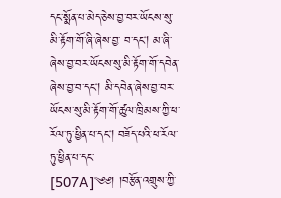དང་སྨོན་པ་མེད་ཅེས་བྱ་བར་ཡོངས་སུ་མི་རྟོག་གོ་ཞི་ཞེས་བྱ་ བ་དང། མ་ཞི་ཞེས་བྱ་བར་ཡོངས་སུ་མི་རྟོག་གོ་དབེན་ཞེས་བྱ་བ་དང། མི་དབེན་ཞེས་བྱ་བར་ཡོངས་སུ་མི་རྟོག་གོ་ཚུལ་ཁྲིམས་ཀྱི་ཕ་རོལ་ཏུ་ཕྱིན་པ་དང། བཟོད་པའི་ཕ་རོལ་ཏུ་ཕྱིན་པ་དང་ [507A]༄༅། །བརྩོན་འགྲུས་ཀྱི་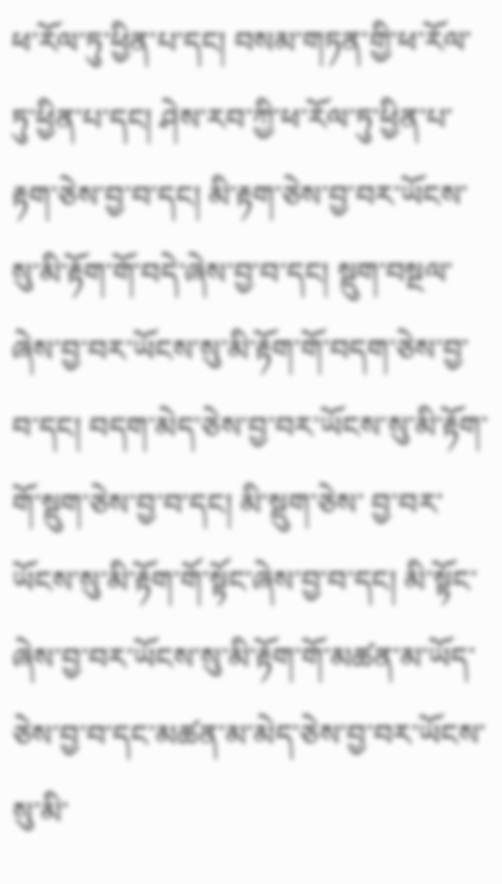ཕ་རོལ་ཏུ་ཕྱིན་པ་དང། བསམ་གཏན་གྱི་ཕ་རོལ་ཏུ་ཕྱིན་པ་དང། ཤེས་རབ་ཀྱི་ཕ་རོལ་ཏུ་ཕྱིན་པ་རྟག་ཅེས་བྱ་བ་དང། མི་རྟག་ཅེས་བྱ་བར་ཡོངས་ སུ་མི་རྟོག་གོ་བདེ་ཞེས་བྱ་བ་དང། སྡུག་བསྔལ་ཞེས་བྱ་བར་ཡོངས་སུ་མི་རྟོག་གོ་བདག་ཅེས་བྱ་བ་དང། བདག་མེད་ཅེས་བྱ་བར་ཡོངས་སུ་མི་རྟོག་གོ་སྡུག་ཅེས་བྱ་བ་དང། མི་སྡུག་ཅེས་ བྱ་བར་ཡོངས་སུ་མི་རྟོག་གོ་སྟོང་ཞེས་བྱ་བ་དང། མི་སྟོང་ཞེས་བྱ་བར་ཡོངས་སུ་མི་རྟོག་གོ་མཚན་མ་ཡོད་ཅེས་བྱ་བ་དང་མཚན་མ་མེད་ཅེས་བྱ་བར་ཡོངས་སུ་མི་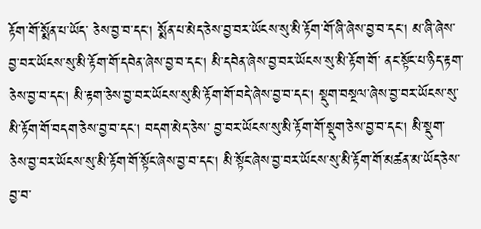རྟོག་གོ་སྨོན་པ་ཡོད་ ཅེས་བྱ་བ་དང། སྨོན་པ་མེད་ཅེས་བྱ་བར་ཡོངས་སུ་མི་རྟོག་གོ་ཞི་ཞེས་བྱ་བ་དང། མ་ཞི་ཞེས་བྱ་བར་ཡོངས་སུ་མི་རྟོག་གོ་དབེན་ཞེས་བྱ་བ་དང། མི་དབེན་ཞེས་བྱ་བར་ཡོངས་སུ་མི་རྟོག་གོ་ ནང་སྟོང་པ་ཉིད་རྟག་ཅེས་བྱ་བ་དང། མི་རྟག་ཅེས་བྱ་བར་ཡོངས་སུ་མི་རྟོག་གོ་བདེ་ཞེས་བྱ་བ་དང། སྡུག་བསྔལ་ཞེས་བྱ་བར་ཡོངས་སུ་མི་རྟོག་གོ་བདག་ཅེས་བྱ་བ་དང། བདག་མེད་ཅེས་ བྱ་བར་ཡོངས་སུ་མི་རྟོག་གོ་སྡུག་ཅེས་བྱ་བ་དང། མི་སྡུག་ཅེས་བྱ་བར་ཡོངས་སུ་མི་རྟོག་གོ་སྟོང་ཞེས་བྱ་བ་དང། མི་སྟོང་ཞེས་བྱ་བར་ཡོངས་སུ་མི་རྟོག་གོ་མཚན་མ་ཡོད་ཅེས་བྱ་བ་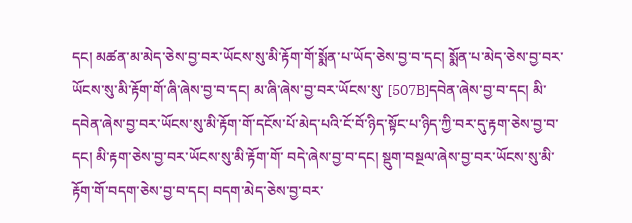དང། མཚན་མ་མེད་ཅེས་བྱ་བར་ཡོངས་སུ་མི་རྟོག་གོ་སྨོན་པ་ཡོད་ཅེས་བྱ་བ་དང། སྨོན་པ་མེད་ཅེས་བྱ་བར་ཡོངས་སུ་མི་རྟོག་གོ་ཞི་ཞེས་བྱ་བ་དང། མ་ཞི་ཞེས་བྱ་བར་ཡོངས་སུ་ [507B]དབེན་ཞེས་བྱ་བ་དང། མི་དབེན་ཞེས་བྱ་བར་ཡོངས་སུ་མི་རྟོག་གོ་དངོས་པོ་མེད་པའི་ངོ་བོ་ཉིད་སྟོང་པ་ཉིད་ཀྱི་བར་དུ་རྟག་ཅེས་བྱ་བ་དང། མི་རྟག་ཅེས་བྱ་བར་ཡོངས་སུ་མི་རྟོག་གོ་ བདེ་ཞེས་བྱ་བ་དང། སྡུག་བསྔལ་ཞེས་བྱ་བར་ཡོངས་སུ་མི་རྟོག་གོ་བདག་ཅེས་བྱ་བ་དང། བདག་མེད་ཅེས་བྱ་བར་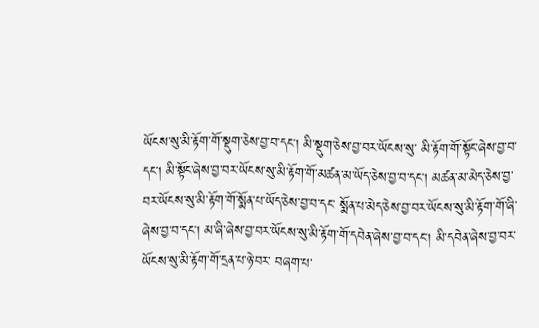ཡོངས་སུ་མི་རྟོག་གོ་སྡུག་ཅེས་བྱ་བ་དང། མི་སྡུག་ཅེས་བྱ་བར་ཡོངས་སུ་ མི་རྟོག་གོ་སྟོང་ཞེས་བྱ་བ་དང། མི་སྟོང་ཞེས་བྱ་བར་ཡོངས་སུ་མི་རྟོག་གོ་མཚན་མ་ཡོད་ཅེས་བྱ་བ་དང། མཚན་མ་མེད་ཅེས་བྱ་བར་ཡོངས་སུ་མི་རྟོག་གོ་སྨོན་པ་ཡོད་ཅེས་བྱ་བ་དང་ སྨོན་པ་མེད་ཅེས་བྱ་བར་ཡོངས་སུ་མི་རྟོག་གོ་ཞི་ཞེས་བྱ་བ་དང། མ་ཞི་ཞེས་བྱ་བར་ཡོངས་སུ་མི་རྟོག་གོ་དབེན་ཞེས་བྱ་བ་དང། མི་དབེན་ཞེས་བྱ་བར་ཡོངས་སུ་མི་རྟོག་གོ་དྲན་པ་ཉེ་བར་ བཞག་པ་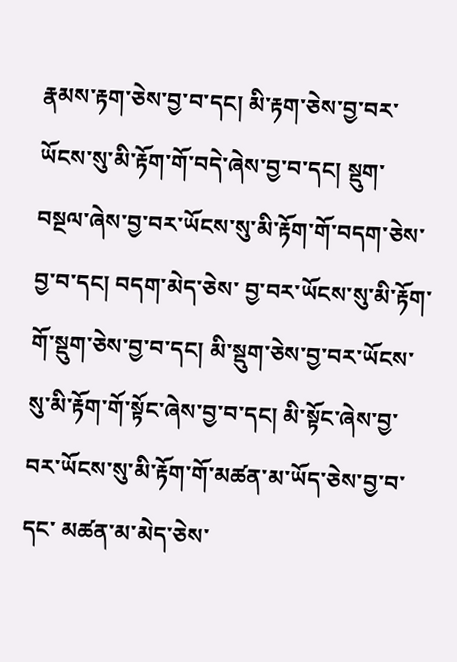རྣམས་རྟག་ཅེས་བྱ་བ་དང། མི་རྟག་ཅེས་བྱ་བར་ཡོངས་སུ་མི་རྟོག་གོ་བདེ་ཞེས་བྱ་བ་དང། སྡུག་བསྔལ་ཞེས་བྱ་བར་ཡོངས་སུ་མི་རྟོག་གོ་བདག་ཅེས་བྱ་བ་དང། བདག་མེད་ཅེས་ བྱ་བར་ཡོངས་སུ་མི་རྟོག་གོ་སྡུག་ཅེས་བྱ་བ་དང། མི་སྡུག་ཅེས་བྱ་བར་ཡོངས་སུ་མི་རྟོག་གོ་སྟོང་ཞེས་བྱ་བ་དང། མི་སྟོང་ཞེས་བྱ་བར་ཡོངས་སུ་མི་རྟོག་གོ་མཚན་མ་ཡོད་ཅེས་བྱ་བ་དང་ མཚན་མ་མེད་ཅེས་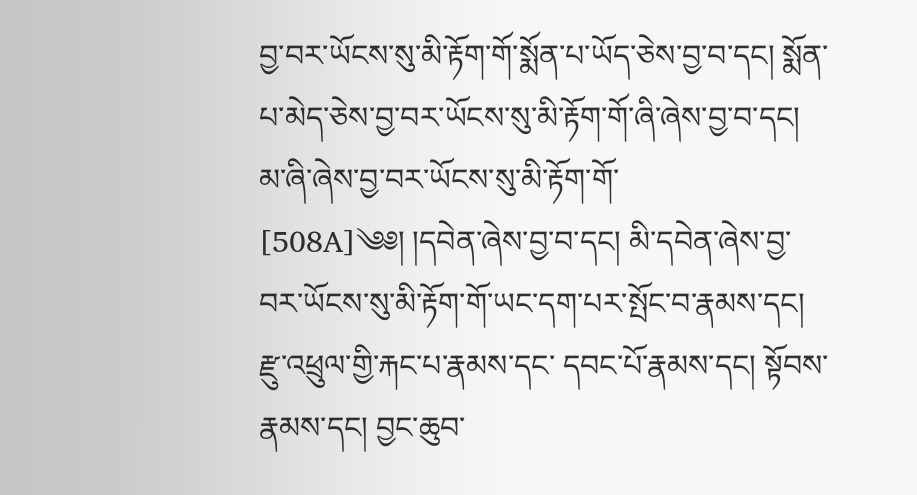བྱ་བར་ཡོངས་སུ་མི་རྟོག་གོ་སྨོན་པ་ཡོད་ཅེས་བྱ་བ་དང། སྨོན་པ་མེད་ཅེས་བྱ་བར་ཡོངས་སུ་མི་རྟོག་གོ་ཞི་ཞེས་བྱ་བ་དང། མ་ཞི་ཞེས་བྱ་བར་ཡོངས་སུ་མི་རྟོག་གོ་ [508A]༄༅། །དབེན་ཞེས་བྱ་བ་དང། མི་དབེན་ཞེས་བྱ་བར་ཡོངས་སུ་མི་རྟོག་གོ་ཡང་དག་པར་སྤོང་བ་རྣམས་དང། རྫུ་འཕྲུལ་གྱི་རྐང་པ་རྣམས་དང་ དབང་པོ་རྣམས་དང། སྟོབས་རྣམས་དང། བྱང་ཆུབ་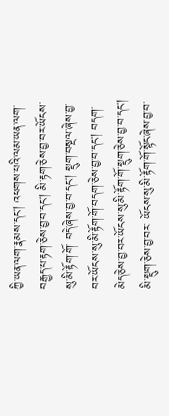ཀྱི་ཡན་ལག་རྣམས་དང། འཕགས་པའི་ལམ་ཡན་ལག་བརྒྱད་པ་རྟག་ཅེས་བྱ་བ་དང། མི་རྟག་ཅེས་བྱ་བར་ཡོངས་སུ་མི་རྟོག་གོ་ བདེ་ཞེས་བྱ་བ་དང། སྡུག་བསྔལ་ཞེས་བྱ་བར་ཡོངས་སུ་མི་རྟོག་གོ་བདག་ཅེས་བྱ་བ་དང། བདག་མེད་ཅེས་བྱ་བར་ཡོངས་སུ་མི་རྟོག་གོ་སྡུག་ཅེས་བྱ་བ་དང། མི་སྡུག་ཅེས་བྱ་བར་ ཡོངས་སུ་མི་རྟོག་གོ་སྟོང་ཞེས་བྱ་བ་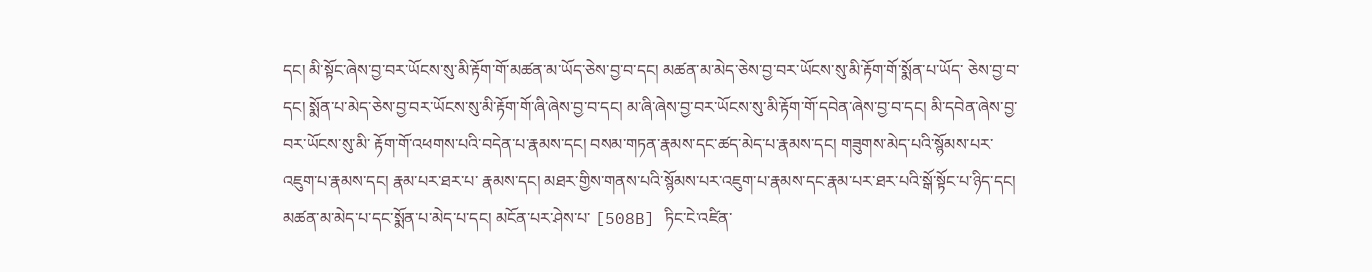དང། མི་སྟོང་ཞེས་བྱ་བར་ཡོངས་སུ་མི་རྟོག་གོ་མཚན་མ་ཡོད་ཅེས་བྱ་བ་དང། མཚན་མ་མེད་ཅེས་བྱ་བར་ཡོངས་སུ་མི་རྟོག་གོ་སྨོན་པ་ཡོད་ ཅེས་བྱ་བ་དང། སྨོན་པ་མེད་ཅེས་བྱ་བར་ཡོངས་སུ་མི་རྟོག་གོ་ཞི་ཞེས་བྱ་བ་དང། མ་ཞི་ཞེས་བྱ་བར་ཡོངས་སུ་མི་རྟོག་གོ་དབེན་ཞེས་བྱ་བ་དང། མི་དབེན་ཞེས་བྱ་བར་ཡོངས་སུ་མི་ རྟོག་གོ་འཕགས་པའི་བདེན་པ་རྣམས་དང། བསམ་གཏན་རྣམས་དང་ཚད་མེད་པ་རྣམས་དང། གཟུགས་མེད་པའི་སྙོམས་པར་འཇུག་པ་རྣམས་དང། རྣམ་པར་ཐར་པ་ རྣམས་དང། མཐར་གྱིས་གནས་པའི་སྙོམས་པར་འཇུག་པ་རྣམས་དང་རྣམ་པར་ཐར་པའི་སྒོ་སྟོང་པ་ཉིད་དང། མཚན་མ་མེད་པ་དང་སྨོན་པ་མེད་པ་དང། མངོན་པར་ཤེས་པ་ [508B] ཏིང་ངེ་འཛིན་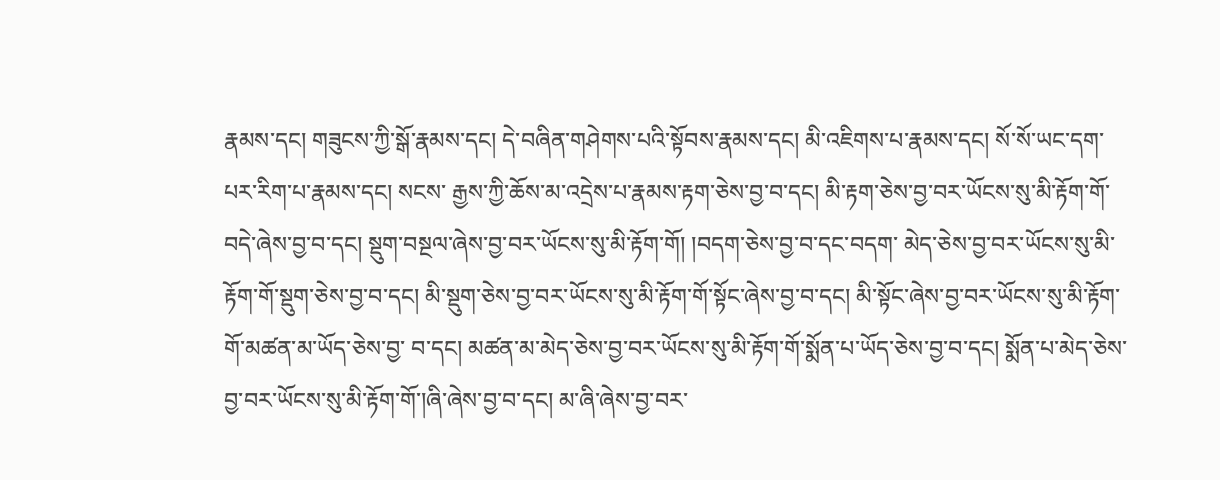རྣམས་དང། གཟུངས་ཀྱི་སྒོ་རྣམས་དང། དེ་བཞིན་གཤེགས་པའི་སྟོབས་རྣམས་དང། མི་འཇིགས་པ་རྣམས་དང། སོ་སོ་ཡང་དག་པར་རིག་པ་རྣམས་དང། སངས་ རྒྱས་ཀྱི་ཆོས་མ་འདྲེས་པ་རྣམས་རྟག་ཅེས་བྱ་བ་དང། མི་རྟག་ཅེས་བྱ་བར་ཡོངས་སུ་མི་རྟོག་གོ་བདེ་ཞེས་བྱ་བ་དང། སྡུག་བསྔལ་ཞེས་བྱ་བར་ཡོངས་སུ་མི་རྟོག་གོ། །བདག་ཅེས་བྱ་བ་དང་བདག་ མེད་ཅེས་བྱ་བར་ཡོངས་སུ་མི་རྟོག་གོ་སྡུག་ཅེས་བྱ་བ་དང། མི་སྡུག་ཅེས་བྱ་བར་ཡོངས་སུ་མི་རྟོག་གོ་སྟོང་ཞེས་བྱ་བ་དང། མི་སྟོང་ཞེས་བྱ་བར་ཡོངས་སུ་མི་རྟོག་གོ་མཚན་མ་ཡོད་ཅེས་བྱ་ བ་དང། མཚན་མ་མེད་ཅེས་བྱ་བར་ཡོངས་སུ་མི་རྟོག་གོ་སྨོན་པ་ཡོད་ཅེས་བྱ་བ་དང། སྨོན་པ་མེད་ཅེས་བྱ་བར་ཡོངས་སུ་མི་རྟོག་གོ་།ཞི་ཞེས་བྱ་བ་དང། མ་ཞི་ཞེས་བྱ་བར་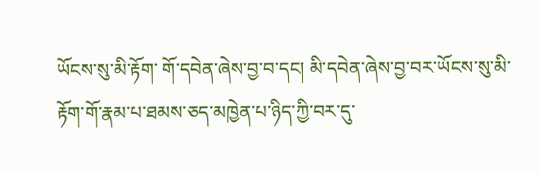ཡོངས་སུ་མི་རྟོག་ གོ་དབེན་ཞེས་བྱ་བ་དང། མི་དབེན་ཞེས་བྱ་བར་ཡོངས་སུ་མི་རྟོག་གོ་རྣམ་པ་ཐམས་ཅད་མཁྱེན་པ་ཉིད་ཀྱི་བར་དུ་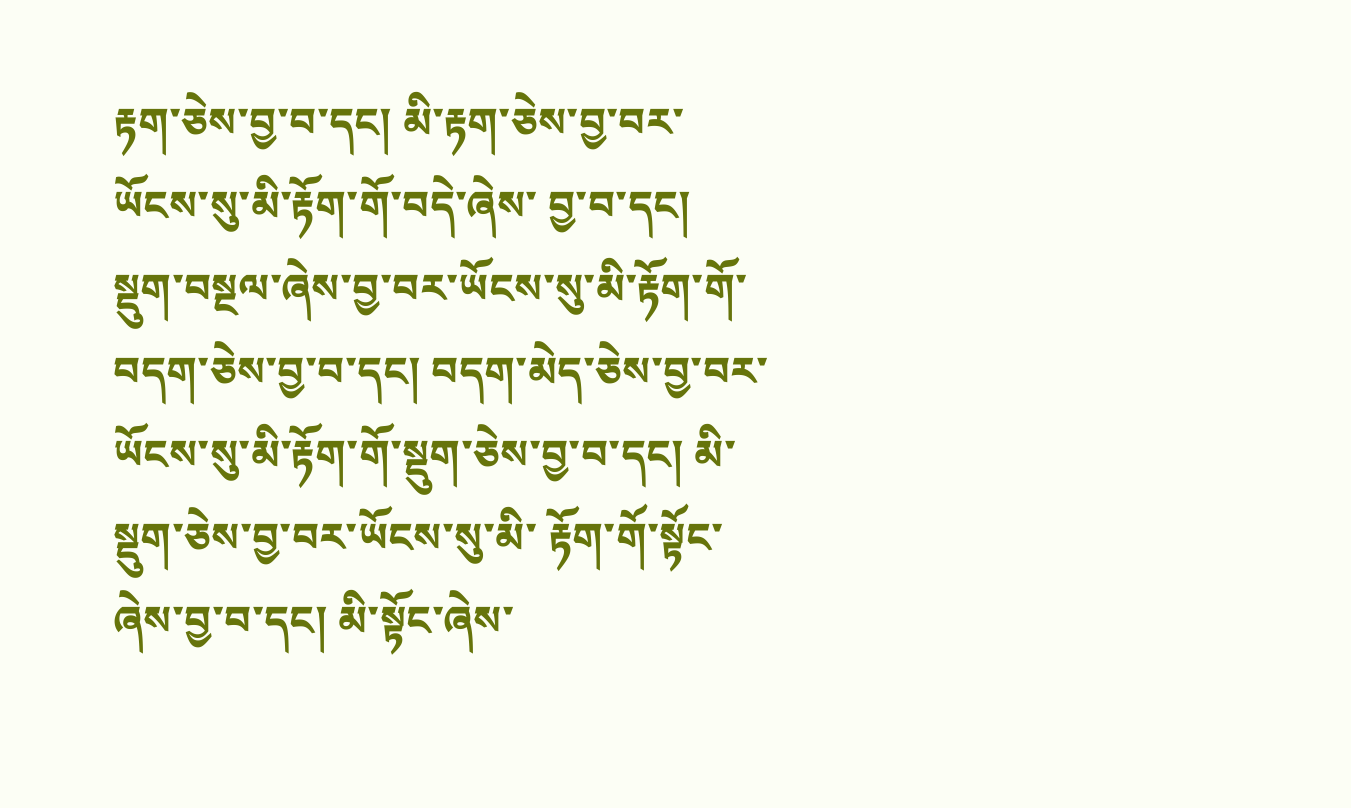རྟག་ཅེས་བྱ་བ་དང། མི་རྟག་ཅེས་བྱ་བར་ཡོངས་སུ་མི་རྟོག་གོ་བདེ་ཞེས་ བྱ་བ་དང། སྡུག་བསྔལ་ཞེས་བྱ་བར་ཡོངས་སུ་མི་རྟོག་གོ་བདག་ཅེས་བྱ་བ་དང། བདག་མེད་ཅེས་བྱ་བར་ཡོངས་སུ་མི་རྟོག་གོ་སྡུག་ཅེས་བྱ་བ་དང། མི་སྡུག་ཅེས་བྱ་བར་ཡོངས་སུ་མི་ རྟོག་གོ་སྟོང་ཞེས་བྱ་བ་དང། མི་སྟོང་ཞེས་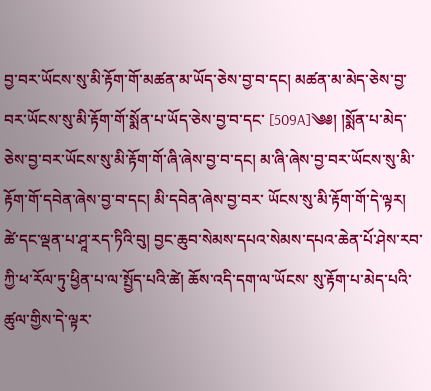བྱ་བར་ཡོངས་སུ་མི་རྟོག་གོ་མཚན་མ་ཡོད་ཅེས་བྱ་བ་དང། མཚན་མ་མེད་ཅེས་བྱ་བར་ཡོངས་སུ་མི་རྟོག་གོ་སྨོན་པ་ཡོད་ཅེས་བྱ་བ་དང་ [509A]༄༅། །སྨོན་པ་མེད་ཅེས་བྱ་བར་ཡོངས་སུ་མི་རྟོག་གོ་ཞི་ཞེས་བྱ་བ་དང། མ་ཞི་ཞེས་བྱ་བར་ཡོངས་སུ་མི་རྟོག་གོ་དབེན་ཞེས་བྱ་བ་དང། མི་དབེན་ཞེས་བྱ་བར་ ཡོངས་སུ་མི་རྟོག་གོ་དེ་ལྟར། ཚེ་དང་ལྡན་པ་ཤཱ་རད་ཏིའི་བུ། བྱང་ཆུབ་སེམས་དཔའ་སེམས་དཔའ་ཆེན་པོ་ཤེས་རབ་ཀྱི་ཕ་རོལ་ཏུ་ཕྱིན་པ་ལ་སྤྱོད་པའི་ཚེ། ཆོས་འདི་དག་ལ་ཡོངས་ སུ་རྟོག་པ་མེད་པའི་ཚུལ་གྱིས་དེ་ལྟར་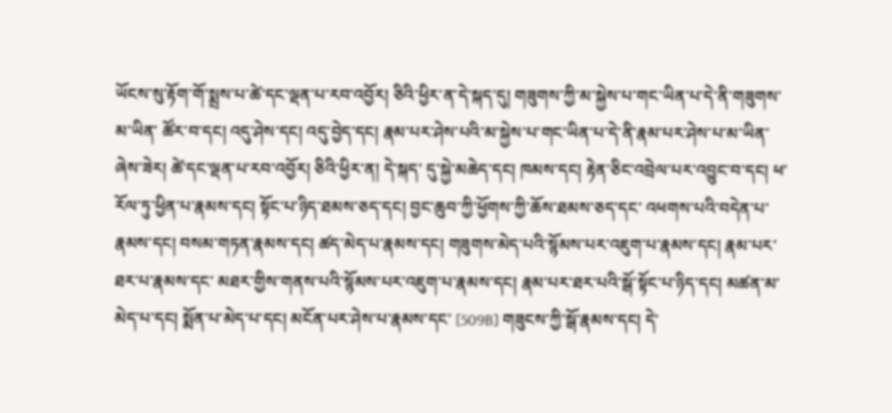ཡོངས་སུ་རྟོག་གོ་སྨྲས་པ་ཚེ་དང་ལྡན་པ་རབ་འབྱོར། ཅིའི་ཕྱིར་ན་དེ་སྐད་དུ། གཟུགས་ཀྱི་མ་སྐྱེས་པ་གང་ཡིན་པ་དེ་ནི་གཟུགས་མ་ཡིན་ ཚོར་བ་དང། འདུ་ཤེས་དང། འདུ་བྱེད་དང། རྣམ་པར་ཤེས་པའི་མ་སྐྱེས་པ་གང་ཡིན་པ་དེ་ནི་རྣམ་པར་ཤེས་པ་མ་ཡིན་ཞེས་ཟེར། ཚེ་དང་ལྡན་པ་རབ་འབྱོར། ཅིའི་ཕྱིར་ན། དེ་སྐད་ དུ་སྐྱེ་མཆེད་དང། ཁམས་དང། རྟེན་ཅིང་འབྲེལ་པར་འབྱུང་བ་དང། ཕ་རོལ་ཏུ་ཕྱིན་པ་རྣམས་དང། སྟོང་པ་ཉིད་ཐམས་ཅད་དང། བྱང་ཆུབ་ཀྱི་ཕྱོགས་ཀྱི་ཆོས་ཐམས་ཅད་དང་ འཕགས་པའི་བདེན་པ་རྣམས་དང། བསམ་གཏན་རྣམས་དང། ཚད་མེད་པ་རྣམས་དང། གཟུགས་མེད་པའི་སྙོམས་པར་འཇུག་པ་རྣམས་དང། རྣམ་པར་ཐར་པ་རྣམས་དང་ མཐར་གྱིས་གནས་པའི་སྙོམས་པར་འཇུག་པ་རྣམས་དང། རྣམ་པར་ཐར་པའི་སྒོ་སྟོང་པ་ཉིད་དང། མཚན་མ་མེད་པ་དང། སྨོན་པ་མེད་པ་དང། མངོན་པར་ཤེས་པ་རྣམས་དང་ [509B] གཟུངས་ཀྱི་སྒོ་རྣམས་དང། དེ་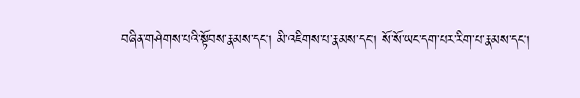བཞིན་གཤེགས་པའི་སྟོབས་རྣམས་དང། མི་འཇིགས་པ་རྣམས་དང། སོ་སོ་ཡང་དག་པར་རིག་པ་རྣམས་དང།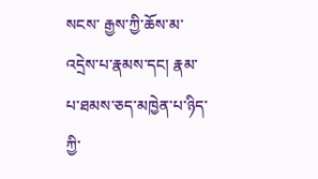སངས་ རྒྱས་ཀྱི་ཆོས་མ་འདྲེས་པ་རྣམས་དང། རྣམ་པ་ཐམས་ཅད་མཁྱེན་པ་ཉིད་ཀྱི་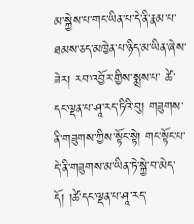མ་སྐྱེས་པ་གང་ཡིན་པ་དེ་ནི་རྣམ་པ་ཐམས་ཅད་མཁྱེན་པ་ཉིད་མ་ཡིན་ཞེས་ཟེར། རབ་འབྱོར་གྱིས་སྨྲས་པ་ ཚེ་དང་ལྡན་པ་ཤཱ་རད་ཏིའི་བུ། གཟུགས་ནི་གཟུགས་ཀྱིས་སྟོང་སྟེ། གང་སྟོང་པ་དེ་ནི་གཟུགས་མ་ཡིན་ཏེ་སྐྱེ་བ་མེད་དོ། །ཚེ་དང་ལྡན་པ་ཤཱ་རད་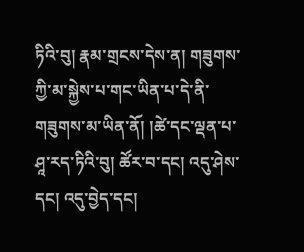ཏིའི་བུ། རྣམ་གྲངས་དེས་ན། གཟུགས་ ཀྱི་མ་སྐྱེས་པ་གང་ཡིན་པ་དེ་ནི་གཟུགས་མ་ཡིན་ནོ། །ཚེ་དང་ལྡན་པ་ཤཱ་རད་ཏིའི་བུ། ཚོར་བ་དང། འདུ་ཤེས་དང། འདུ་བྱེད་དང།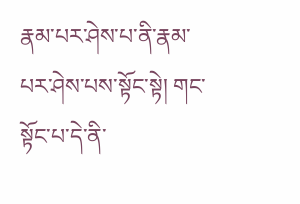རྣམ་པར་ཤེས་པ་ནི་རྣམ་པར་ཤེས་པས་སྟོང་སྟེ། གང་ སྟོང་པ་དེ་ནི་